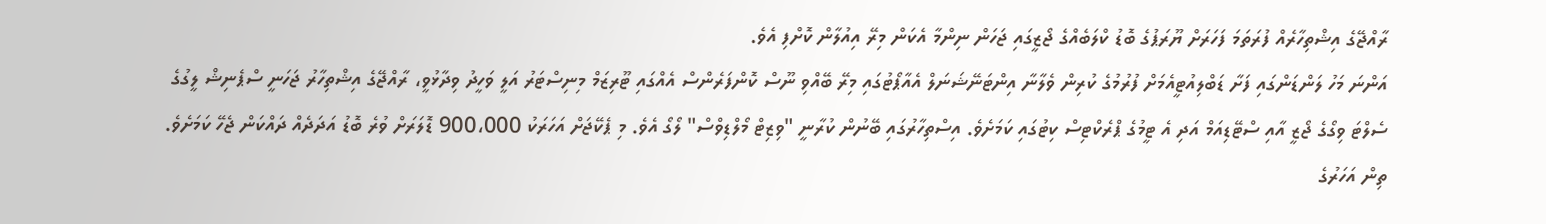ރާއްޖޭގެ އިޝްތިހާރެއް ފުރަތަމަ ފަހަރަށް ޔޫރަޕުގެ ބޮޑު ކްލަބެއްގެ ޖޯޒީގައި ޖަހަން ނިންމާ އެކަން މިރޭ އިއުލާން ކޮށްފި އެވެ.
އަންނަ މަހު ލަންޑަންގައި ފަށާ ޑަބްލިއުޓީއެމަށް ފުރުމުގެ ކުރިން ވެލާނާ އިންޓަނޭޝަނަލް އެއާޕޯޓުގައި މިރޭ ބޭއްވި ނޫސް ކޮންފަރެންސް އެއްގައި ޓޫރިޒަމް މިނިސްޓަރު އަލީ ވަހީދު ވިދާޅުވީ، ރާއްޖޭގެ އިޝްތިހާރު ޖަހަނީ ސްޕެނިޝް ލީގުގެ ސެލްޓަ ވިގޯގެ ޖޯޒީ އާއި ސްޓޭޑިއަމް އަދި އެ ޓީމުގެ ޕްރެކްޓިސް ކިޓުގައި ކަމަށެވެ. އިސްތިހާރުގައި ބޭނުން ކުރާނީ "ވިޒިޓް މޯލްޑިވްސް" ލޯގޯ އެވެ. މި ޕެކޭޖަށް އަހަރަކު 900،000 ޑޮލަރަށް ވުރެ ބޮޑު އަދަދެއް ދައްކަން ޖެހޭ ކަމަށެވެ.
ތިން އަހަރުގެ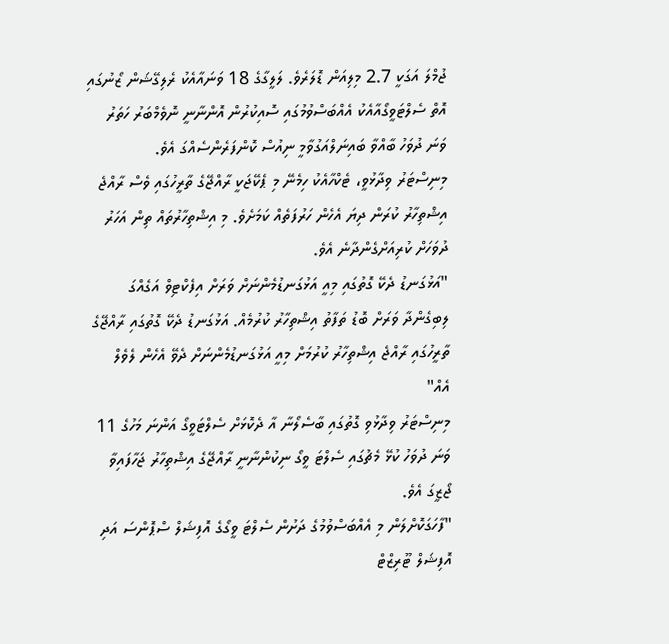ޖުމްލަ އަގަކީ 2.7 މިލިއަން ޑޮލަރެވެ. ލަލީގާގެ 18 ވަނައާއެކު ރެލިގޭޝަން ޒޯނުގައި އޮތް ސެލްޓަވީގޯއާއެކު އެއްބަސްވުމުގައި ސޮއިކުރުން އޮންނާނީ ނޮވެމްބަރު ހަތަރު ވަނަ ދުވަހު ބާއްވާ ބައިނަލްއަގުވާމީ ނިއުސް ކޮންފަރެންސެއްގަ އެވެ.
މިނިސްޓަރު ވިދާޅުވީ، ޓެކްހާއެކު ހިމެނޭ މި ޕެކޭޖަކީ ރާއްޖޭގެ ތާރީހުގައި ވެސް ރާއްޖެ އިޝްތިހާރު ކުރަން ދިޔަ އެހެން ހަރުފަތެއް ކަމަށެވެ. މި އިޝްތިހާރުތައް ތިން އަހަރު ދުވަހަށް ކުރިއަށްގެންދާނެ އެވެ.
"އަޅުގަނޑު ދެކޭ ގޮތުގައި މިއީ އަޅުގަނޑުމެންނަށް ވަރަށް އިފެކްޓިވް އަގެއްގަ ލިބިގެންދާ ވަރަށް ބޮޑު ތަފާތު އިޝްތިހާރު ކުރުމެއް. އަޅުގަނޑު ދެކޭ ގޮތުގައި ރާއްޖޭގެ ތާރީހުގައި ރާއްޖެ އިޝްތިހާރު ކުރުމަށް މިއީ އަޅުގަނޑުމެންނަށް ދެވޭ އެހެން ލެވެލް އެއް"
މިނިސްޓަރު ވިދާޅުވި ގޮތުގައި ބާސެލޯނާ އާ ދެކޮޅަށް ސެލްޓަވީގޯ އަންނަ މަހުގެ 11 ވަނަ ދުވަހު ކުޅޭ މެޗުގައި ސެލްޓަ ވީގޯ ނިކުންނާނީ ރާއްޖޭގެ އިޝްތިހާރު ޖަހާފައިވާ ޖޯޒީގަ އެވެ.
"ފާހަގަކޮށްލަން މި އެއްބަސްވުމުގެ ދަށުން ސެލްޓަ ވީގޯގެ އޮފިޝަލް ސްޕޮންސަ އަދި އޮފިޝަލް ޓޫރިޒްޓް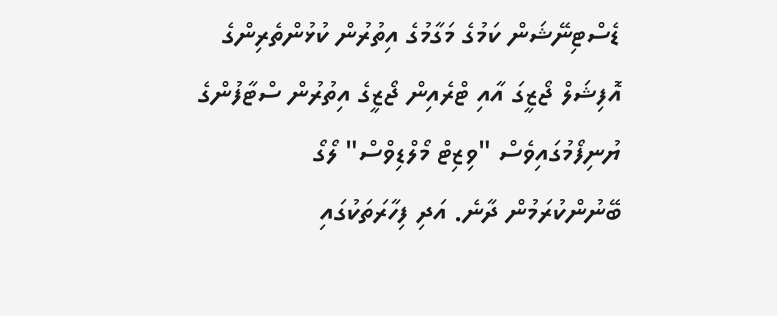ޑެސްޓިނޭޝަން ކަމުގެ މަގާމުގެ އިތުރުން ކުޅުންތެރިންގެ އޮފިޝަލް ޖޯޒީގަ އާއި ޓްރެއިން ޖޯޒީގެ އިތުރުން ސްޓާފުންގެ ޔުނިފޯމުގައިވެސް "ވިޒިޓް މޯލްޑިވްސް" ލޯގޯ ބޭނުންކުރަމުން ދާނެ. އަދި ފިހާރަތަކުގައި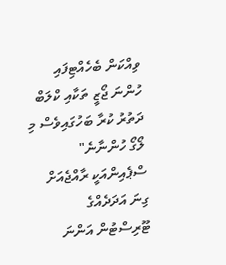ވިއްކަން ބެހެއްޓިފައި ހުންނަ ޖޯޒީ ތަކާއި ކްލަބް ދަތުރު ކުރާ ބަހުގައިވެސް މި ލޯގޯ ހުންނާނެ"
ސްޕެއިންއަކީ ރާއްޖެއަށް ގިނަ އަދަދެއްގެ ޓޫރިސްޓުން އަންނަ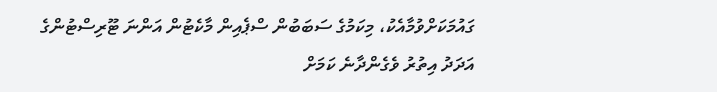ގައުމަކަށްވުމާއެކު، މިކަމުގެ ސަބަބުން ސްޕެއިން މާކެޓުން އަންނަ ޓޫރިސްޓުންގެ އަދަދު އިތުރު ވެގެންދާނެ ކަމަށް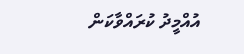އުއްމީދު ކުރައްވާކަން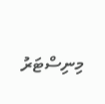މިނިސްޓަރު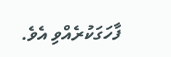ފާހަގަކުރެއްވި އެވެ.